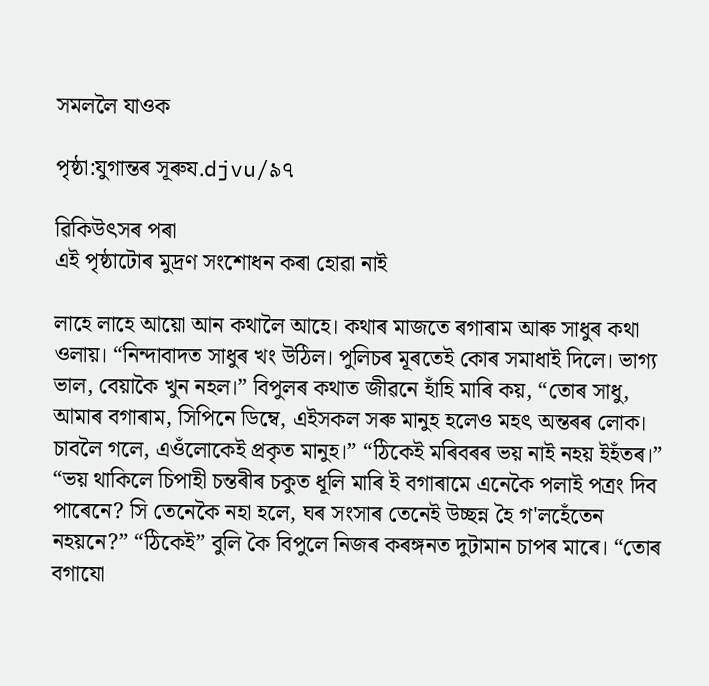সমললৈ যাওক

পৃষ্ঠা:যুগান্তৰ সূৰুয.djvu/৯৭

ৱিকিউৎসৰ পৰা
এই পৃষ্ঠাটোৰ মুদ্ৰণ সংশোধন কৰা হোৱা নাই

লাহে লাহে আয়ো আন কথালৈ আহে। কথাৰ মাজতে ৰগাৰাম আৰু সাধুৰ কথা ওলায়। “নিন্দাবাদত সাধুৰ খং উঠিল। পুলিচৰ মূৰতেই কোৰ সমাধাই দিলে। ভাগ্য ভাল, বেয়াকৈ খুন নহল।” বিপুলৰ কথাত জীৱনে হাঁহি মাৰি কয়, “তোৰ সাধু, আমাৰ বগাৰাম, সিপিনে ডিম্বে, এইসকল সৰু মানুহ হলেও মহৎ অন্তৰৰ লোক। চাবলৈ গলে, এওঁলোকেই প্ৰকৃত মানুহ।” “ঠিকেই মৰিবৰৰ ভয় নাই নহয় ইহঁতৰ।” “ভয় থাকিলে চিপাহী চন্তৰীৰ চকুত ধূলি মাৰি ই বগাৰামে এনেকৈ পলাই পত্ৰং দিব পাৰেনে? সি তেনেকৈ নহা হলে, ঘৰ সংসাৰ তেনেই উচ্ছন্ন হৈ গ'লহেঁতেন নহয়নে?” “ঠিকেই” বুলি কৈ বিপুলে নিজৰ কৰঙ্গনত দুটামান চাপৰ মাৰে। “তোৰ বগাযো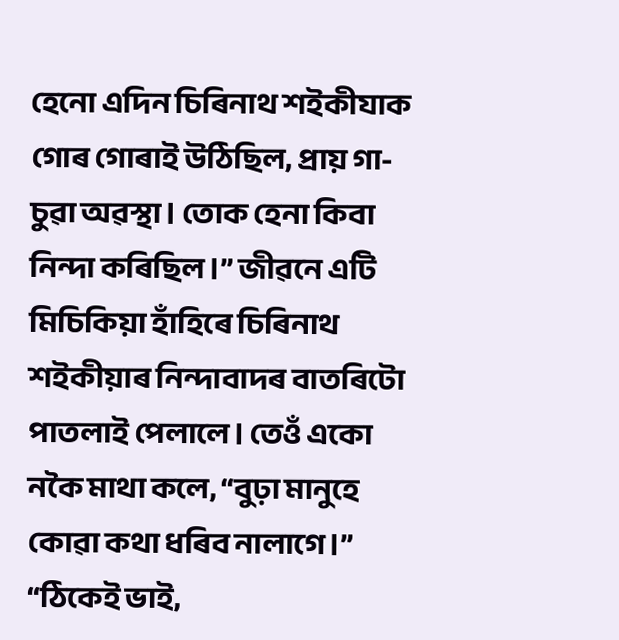হেনো এদিন চিৰিনাথ শইকীযাক গোৰ গোৰাই উঠিছিল, প্ৰায় গা-চুৱা অৱস্থা। তোক হেনা কিবা নিন্দা কৰিছিল।” জীৱনে এটি মিচিকিয়া হাঁহিৰে চিৰিনাথ শইকীয়াৰ নিন্দাবাদৰ বাতৰিটো পাতলাই পেলালে। তেওঁ একো নকৈ মাথা কলে, “বুঢ়া মানুহে কোৱা কথা ধৰিব নালাগে।” “ঠিকেই ভাই,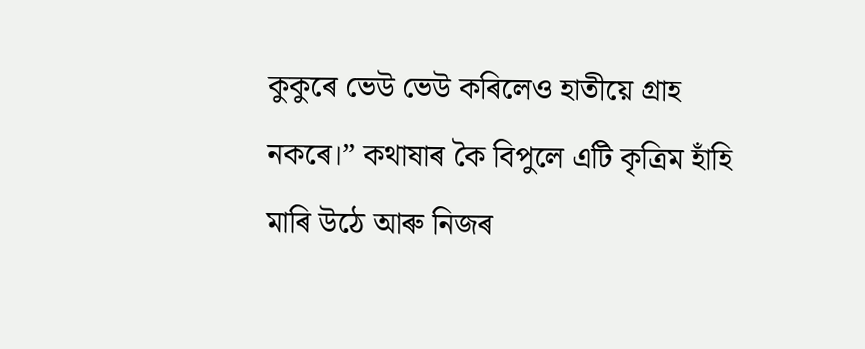কুকুৰে ভেউ ভেউ কৰিলেও হাতীয়ে গ্ৰাহ নকৰে।” কথাষাৰ কৈ বিপুলে এটি কৃত্ৰিম হাঁহি মাৰি উঠে আৰু নিজৰ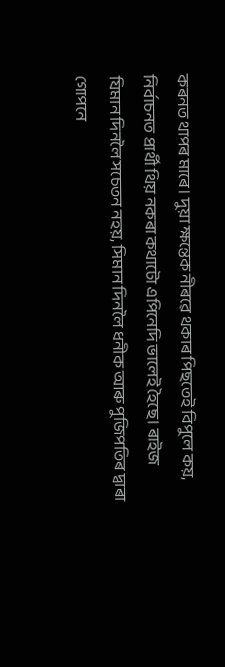কৰনত থাপৰ মাৰে। দুয়া ক্ষন্তেক নীৰৱে থকাৰ পিছতেই বিপুলে কয়, নিৰ্বাচনত প্ৰাৰ্থী থিয় নকৰা কথাটো এপিনেদি ভালেই হৈছে। ৰাইজ যিমান দিনলৈ সচেতন নহয়, সিমান দিনলৈ ধনীক আৰু পুজিপতিৰ দ্বাৰা গোপনে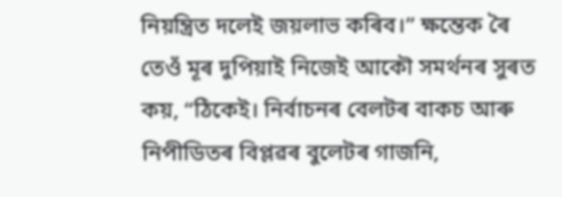নিয়ন্ত্ৰিত দলেই জয়লাভ কৰিব।” ক্ষন্তেক ৰৈ তেওঁ মূৰ দুপিয়াই নিজেই আকৌ সমৰ্থনৰ সুৰত কয়, “ঠিকেই। নিৰ্বাচনৰ বেলটৰ বাকচ আৰু নিপীডিতৰ বিপ্লৱৰ বুলেটৰ গাজনি,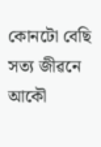কোনটো বেছি সত্য জীৱনে আকৌ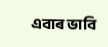এবাৰ ভাবি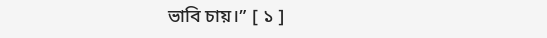ভাবি চায়।” [ ১ ]